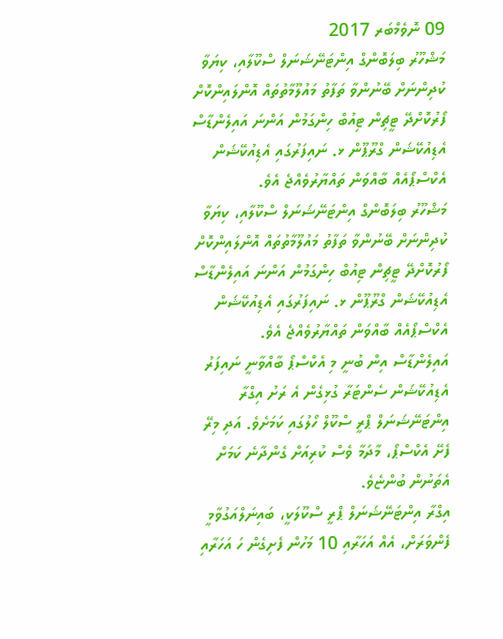09 ނޮވެމްބަރ 2017
މަޝްހޫރު ބިލަބޮންގް އިންޓަނޭޝަނަލް ސްކޫލާއި، ކިޔަވާ ކުދިންނަށް ބޭނުންވާ ތަފާތު މައުލޫމާތުތައް އޮންލައިންކޮށް ފޯރުކޮށްދޭ ޓީޗިން ޓިއުބް ހިންގަމުން އަންނަ އައިލެންޑާސް އެޑިއުކޭޝަން ގްރޫޕޫން ޅ. ނައިފަރުގައި އެޑިއުކޭޝަން އެކްސްޕޯއެއް ބާއްވަން ތައްޔާރުވެއްޖެ އެވެ.
މަޝްހޫރު ބިލަބޮންގް އިންޓަނޭޝަނަލް ސްކޫލާއި، ކިޔަވާ ކުދިންނަށް ބޭނުންވާ ތަފާތު މައުލޫމާތުތައް އޮންލައިންކޮށް ފޯރުކޮށްދޭ ޓީޗިން ޓިއުބް ހިންގަމުން އަންނަ އައިލެންޑާސް އެޑިއުކޭޝަން ގްރޫޕޫން ޅ. ނައިފަރުގައި އެޑިއުކޭޝަން އެކްސްޕޯއެއް ބާއްވަން ތައްޔާރުވެއްޖެ އެވެ.
އައިލެންޑާސް އިން ބުނީ މި އެކްސްޕޯ ބާއްވާނީ ނައިފަރު އެޑިއުކޭޝަން ސެންޓަރާ ގުޅިގެން އެ ރަށު އިގްރާ އިންޓަނޭޝަނަލް ޕްރީ ސްކޫލް ހޯލުގައި ކަމަށެވެ. އަދި މިރޭ ފެށޭ އެކްސްޕޯ، މާދަމާ ވެސް ކުރިއަށް ގެންދާނެ ކަމަށް އެތަނުން ބުންޏެވެ.
އިގްރާ އިންޓަނޭޝަނަލް ޕްރީ ސްކޫލަކީ، ބައިނަލްއަގުވާމީ ފެންވަރަށް، އެއް އަހަރާއި 10 މަހުން ފެށިގެން ހަ އަހަރާއި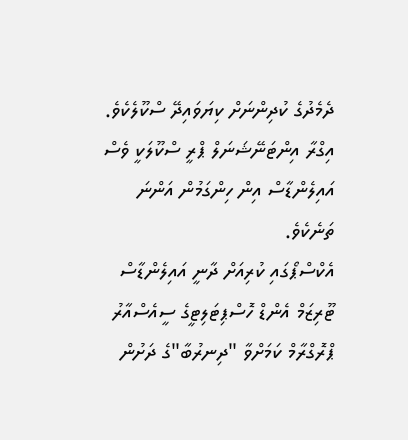ދެމެދުގެ ކުދިންނަށް ކިޔަވައިދޭ ސްކޫލެކެވެ. އިގްރާ އިންޓަނޭޝަނަލް ޕްރީ ސްކޫލަކީ ވެސް އައިލެންޑާސް އިން ހިންގަމުން އަންނަ ތަނެކެވެ.
އެކްސްޕޯގައި ކުރިއަށް ދާނީ އައިލެންޑާސް ޓޫރިޒަމް އެންޑް ހޮސްޕިޓަލިޓީގެ ސީއެސްއާރު ޕްރޮގްރާމް ކަމަށްވާ "ދިނރުބާ"ގެ ދަށުން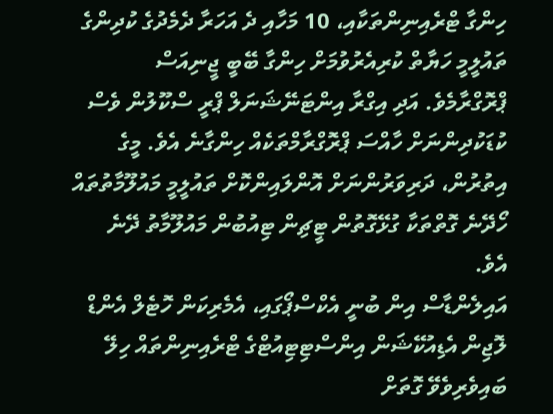ހިންގާ ޓްރެއިނިންތަކާއި، 10 މަހާއި ދެ އަހަރާ ދެމެދުގެ ކުދިންގެ ތައުލީމީ ހަޔާތް ކުރިއެރުވުމަށް ހިންގާ ބޭބީ ޖީނިއަސް ޕްރޮގްރާމެވެ. އަދި އިގްރާ އިންޓަނޭޝަނަލް ޕްރީ ސްކޫލުން ވެސް ކުޑަކުދިންނަށް ހާއްސަ ޕްރޮގްރާމްތަކެއް ހިންގާނެ އެވެ. މީގެ އިތުރުން، ދަރިވަރުންނަށް އޮންލައިންކޮށް ތައުލީމީ މައުލޫމާތުތައް ހޯދޭނެ ގޮތްތަކާ ގުޅޭގޮތުން ޓީޗިން ޓިއުބުން މައުލޫމާތު ދޭނެ އެވެ.
އައިލެންޑާސް އިން ބުނީ އެކްސްޕޯގައި، އެމެރިކަން ހޮޓެލް އެންޑް ލޮޖިން އެޑިއުކޭޝަން އިންސްޓިޓިއުޓްގެ ޓްރެއިނިންތައް ހިލޭ ބައިވެރިވެވޭ ގޮތަށް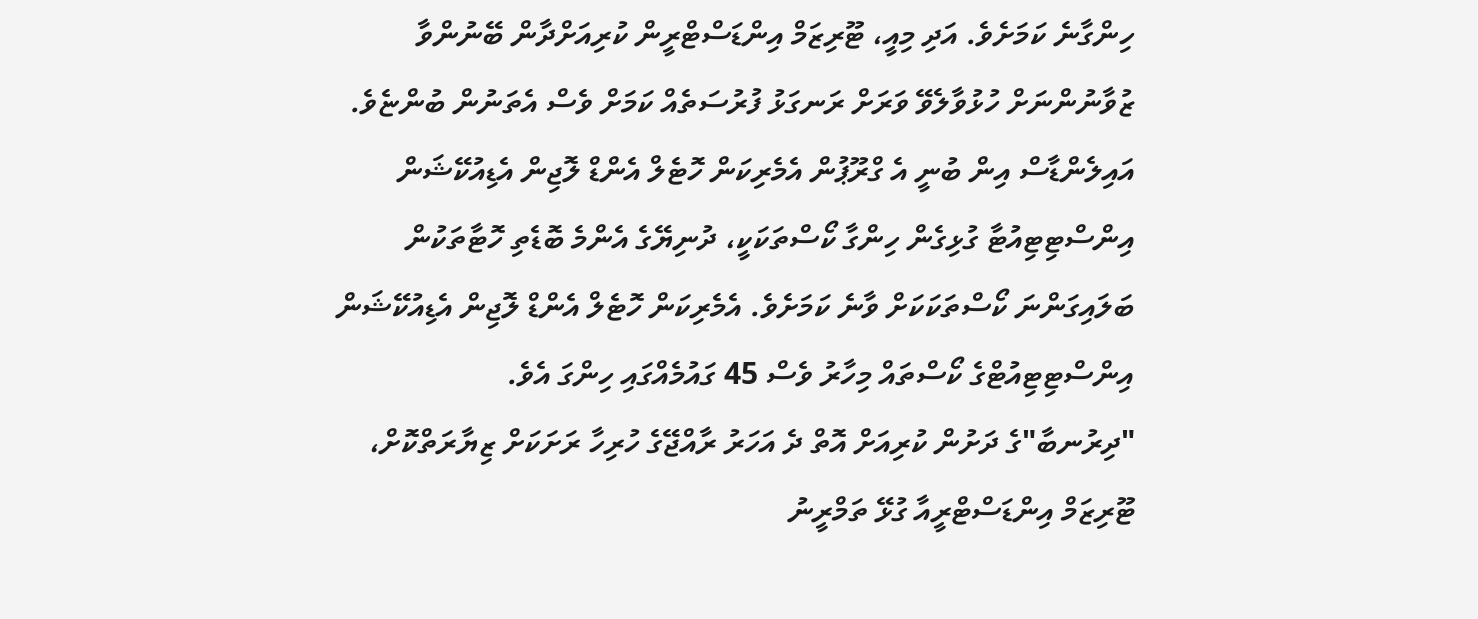ހިންގާނެ ކަމަށެވެ. އަދި މިއީ، ޓޫރިޒަމް އިންޑަސްޓްރީން ކުރިއަށްދާން ބޭނުންވާ ޒުވާނުންނަށް ހުޅުވާލެވޭ ވަރަށް ރަނގަޅު ފުރުސަތެއް ކަމަށް ވެސް އެތަނުން ބުންޏެވެ.
އައިލެންޑާސް އިން ބުނީ އެ ގްރޫޕުން އެމެރިކަން ހޮޓެލް އެންޑް ލޮޖިން އެޑިއުކޭޝަން އިންސްޓިޓިއުޓާ ގުޅިގެން ހިންގާ ކޯސްތަކަކީ، ދުނިޔޭގެ އެންމެ ބޮޑެތި ހޮޓާތަކުން ބަލައިގަންނަ ކޯސްތަކަކަށް ވާނެ ކަމަށެވެ. އެމެރިކަން ހޮޓެލް އެންޑް ލޮޖިން އެޑިއުކޭޝަން އިންސްޓިޓިއުޓްގެ ކޯސްތައް މިހާރު ވެސް 45 ގައުމެއްގައި ހިންގަ އެވެ.
"ދިރުނބާ"ގެ ދަށުން ކުރިއަށް އޮތް ދެ އަހަރު ރާއްޖޭގެ ހުރިހާ ރަށަކަށް ޒިޔާރަތްކޮށް، ޓޫރިޒަމް އިންޑަސްޓްރީއާ ގުޅޭ ތަމްރީނު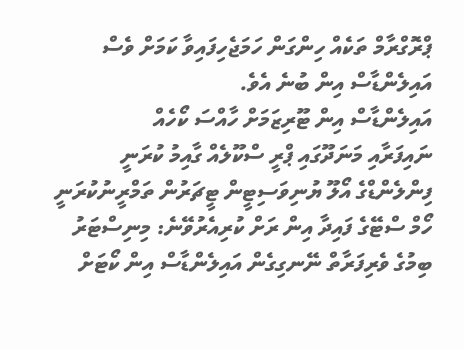ޕްރޮގްރާމް ތަކެއް ހިންގަން ހަމަޖެހިފައިވާ ކަމަށް ވެސް އައިލެންޑާސް އިން ބުނެ އެވެ.
އައިލެންޑާސް އިން ޓޫރިޒަމަށް ހާއްސަ ކޯހެއް
ނައިފަރާއި މަނަދޫގައި ޕްރީ ސްކޫލެއް ގާއިމު ކުރަނީ
ފިންލެންޑްގެ އޯލޫ ޔުނިވަސިޓީން ޓީޗަރުން ތަމްރީނުކުރަނީ
ހޯމް ސްޓޭގެ ފައިދާ އިން ރަށް ކުރިއެރުވޭނެ: މިނިސްޓަރު
ބިމުގެ ވެރިފަރާތް ނޭނގިގެން އައިލެންޑާސް އިން ކޯޓަށް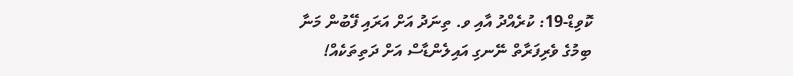ކޮވިޑް-19: ކުރެއްދު އާއި ވ. ތިނަދު އަށް އަރައި ފޭބުން މަނާ
ބިމުގެ ވެރިފަރާތް ނޭނގި އައިލެންޑާސް އަށް ދަތިތަކެއް!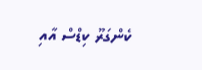ކެންގަރޫ ކިޑްސް އާއި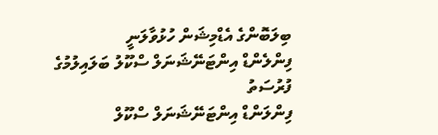ބިލަބޮންގެ އެޑްމިޝަން ހުޅުވާލަނީ
ފިންލެންޑް އިންޓަނޭޝަނަލް ސްކޫލު ބަލައިލުމުގެ ފުރުސަތު
ފިންލަންޑް އިންޓަނޭޝަނަލް ސްކޫލް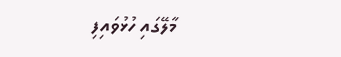މާލޭގައި ހުޅުވައިފި